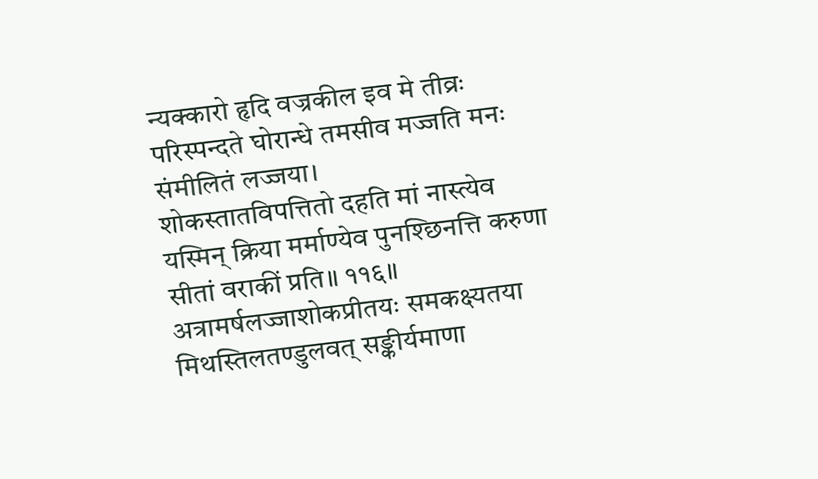न्यक्कारो हृदि वज्रकील इव मे तीव्रः परिस्पन्दते घोरान्धे तमसीव मज्जति मनः संमीलितं लज्जया।
शोकस्तातविपत्तितो दहति मां नास्त्येव यस्मिन् क्रिया मर्माण्येव पुनश्छिनत्ति करुणा सीतां वराकीं प्रति॥ ११६॥
अत्रामर्षलज्जाशोकप्रीतयः समकक्ष्यतया मिथस्तिलतण्डुलवत् सङ्कीर्यमाणा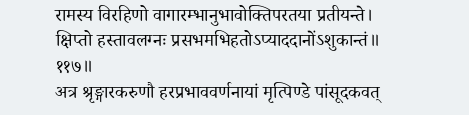रामस्य विरहिणो वागारम्भानुभावोक्तिपरतया प्रतीयन्ते।
क्षिप्तो हस्तावलग्नः प्रसभमभिहतोऽप्याददानोंऽशुकान्तं॥ ११७॥
अत्र श्रृङ्गारकरुणौ हरप्रभाववर्णनायां मृत्पिण्डे पांसूदकवत्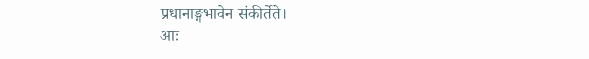प्रधानाङ्गभावेन संकीर्तेते।
आः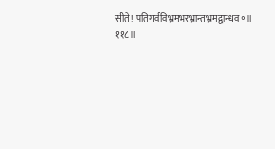सीते! पतिगर्वविभ्रमभरभ्रान्तभ्रमद्वान्धव॰॥ ११८॥